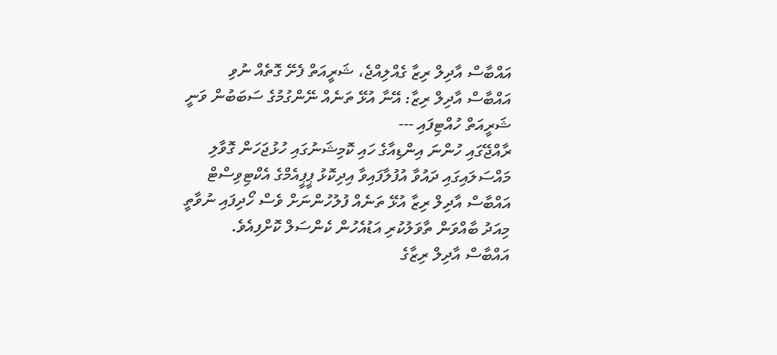އައްބާސް އާދިލް ރިޒާ ގެއްލިއްޖެ، ޝަރީއަތް ފެށޭ ގޮތެއް ނުވި
އައްބާސް އާދިލް ރިޒާ: އޭނާ އުޅޭ ތަނެއް ނޭންގުމުގެ ސަބަބުން ވަނީ ޝަރީއަތް ހުއްޓިފައި ---
ރާއްޖޭގައި ހުންނަ އިންޑިއާގެ ހައި ކޮމިޝަނުގައި ހުޅުޖަހަން ގޮވާލި މައްސަލައިގައި ދައުވާ އުފުލާފައިވާ އިދިކޮޅު ޕީޕީއެމްގެ އެކްޓިވިސްޓް އައްބާސް އާދިލް ރިޒާ އުޅޭ ތަނެއް ފުލުހުންނަށް ވެސް ހޯދިފައި ނުވާތީ މިއަދު ބާއްވަން ތާވަލުކުރި އަޑުއެހުން ކެންސަލް ކޮށްފިއެވެ.
އައްބާސް އާދިލް ރިޒާގެ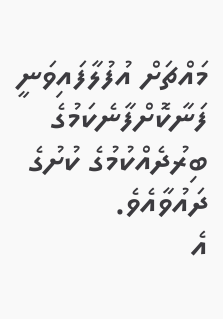މައްޗަށް އުފުލާފައިވަނީ ފަނާކޮށްފާނެކަމުގެ ބިރުދެއްކުމުގެ ކުށުގެ ދައުވާއެވެ.
އެ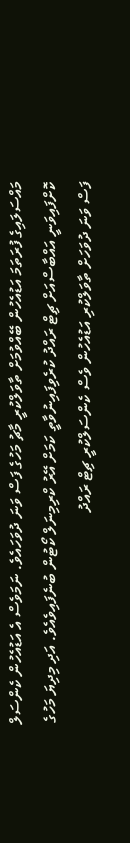މައްސަލައިގެ ފުރަތަމަ އަޑުއެހުން ބޭއްވުމަށް ތާވަލްކުރީ މާޗު މަހުގެ ފަސް ވަނަ ދުވަހައެވެ. ނަމަވެސް އެ އަޑުއެހުން ކެންސަލް ކޮށްފައިވަނީ އައްބާސްއަށް ޗިޓް ރައްދު ކުރެވިފައިނުވާތީ ކަމަށް އޭރު ކްރިމިނަލް ކޯޓުން ބުނެފައިވެއެވެ. އަދި މިދިޔަ މަހުގެ ފަސް ވަނަ ދުވަހަށް ތާވަލްކުރި އަޑުއެހުން ވެސް ކެންސަލްކުރީ ޗިޓް ރައްދު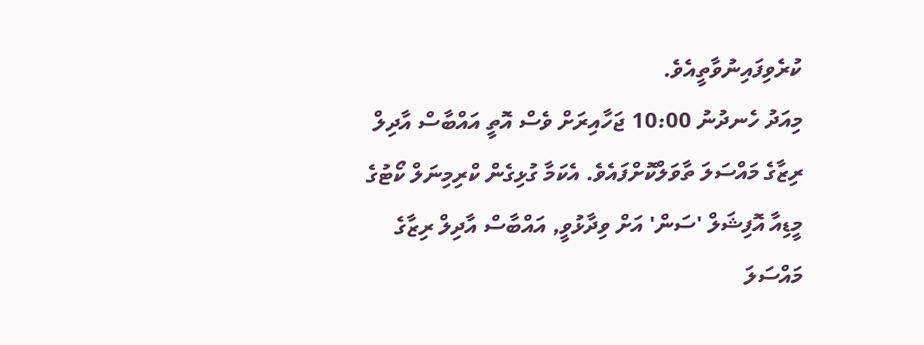ކުރެވިފައިނުވާތީއެވެ.
މިއަދު ހެނދުނު 10:00 ޖަހާއިރަށް ވެސް އޮތީ އައްބާސް އާދިލް ރިޒާގެ މައްސަލަ ތާވަލްކޮށްފައެވެ. އެކަމާ ގުޅިގެން ކްރިމިނަލް ކޯޓުގެ މީޑިއާ އޮފިޝަލް 'ސަން' އަށް ވިދާޅުވީ, އައްބާސް އާދިލް ރިޒާގެ މައްސަލަ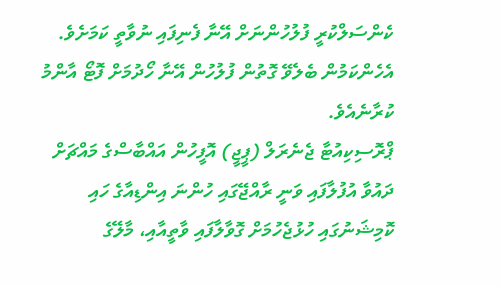ކެންސަލްކުރީ ފުލުހުންނަށް އޭނާ ފެނިފައި ނުވާތީ ކަމަށެވެ.
އެހެންކަމުން ބެލެވޭ ގޮތުން ފުލުހުން އޭނާ ހޯދުމަށް ފޮޓޯ އާންމު ކުރާނެއެވެ.
ޕްރޮސިކިއުޓާ ޖެނެރަލް (ޕީޖީ) އޮފީހުން އައްބާސްގެ މައްޗަށް ދައުވާ އުފުލާފައި ވަނީ ރާއްޖޭގައި ހުންނަ އިންޑިއާގެ ހައި ކޮމިޝަނުގައި ހުޅުޖެހުމަށް ގޮވާލާފައި ވާތީއާއި، މާލޭގެ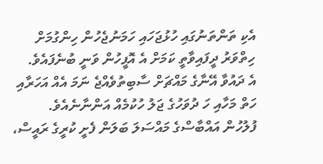އެކި ތަންތަނުގައި ހުޅުޖަހައި ހަމަނުޖެހުން ހިންގުމަށް ހިތްވަރު ދީފައިވާތީ ކަމަށް އެ އޮފީހުން ވަނީ ބުނެފައެވެ.
އެ ދައުވާ އޭނާގެ މައްޗަށް ސާބިތުވެއްޖެ ނަމަ އެއް އަހަރާއި ހަތް މަހާއި ހަ ދުވަހުގެ ޖަލު ހުކުމެއް އަންނާނެއެވެ.
ފުލުހުން އައްބާސްގެ މައްސަލަ ބަލަން ފެށީ ކުރީގެ ރައީސް،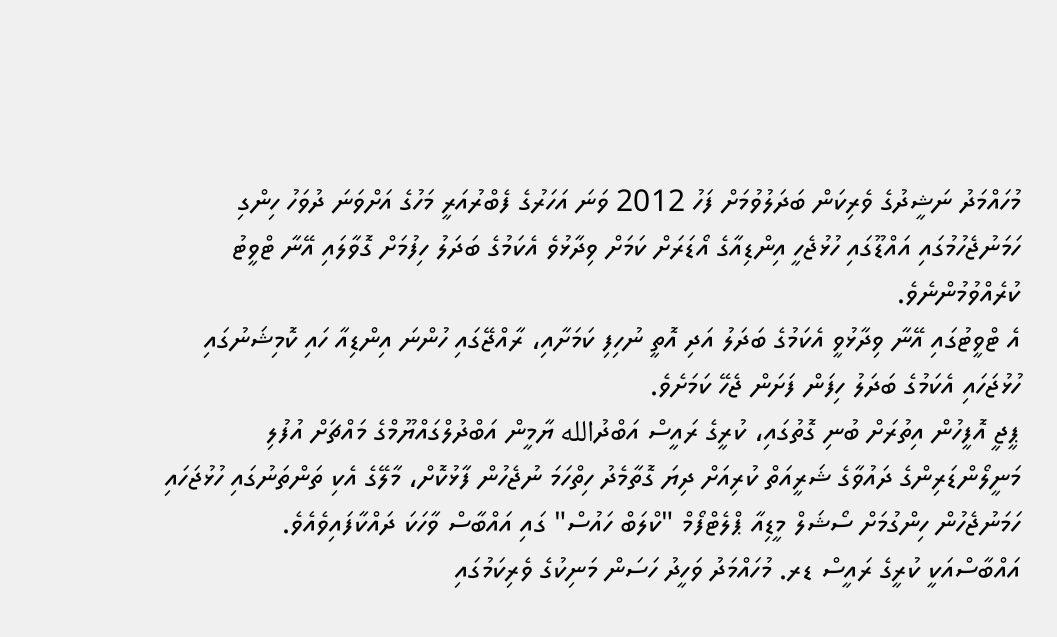މުހައްމަދު ނަޝީދުގެ ވެރިކަން ބަދަލުވުމަށް ފަހު 2012 ވަނަ އަހަރުގެ ފެބްރުއަރީ މަހުގެ އަށްވަނަ ދުވަހު ހިންގި ހަމަނުޖެހުމުގައި އައްޑޫގައި ހުޅުޖެހީ އިންޑިއާގެ އޯޑަރަށް ކަމަށް ވިދާޅުވެ އެކަމުގެ ބަދަލު ހިފުމަށް ގޮވާލައި އޭނާ ޓްވީޓު ކުރެއްވުމުންނެވެ.
އެ ޓްވީޓުގައި އޭނާ ވިދާޅުވީ އެކަމުގެ ބަދަލު އަދި އޮތީ ނުހިފި ކަމަށާއި، ރާއްޖޭގައި ހުންނަ އިންޑިއާ ހައި ކޮމިޝަނުގައި ހުޅުޖަހައި އެކަމުގެ ބަދަލު ހިފަން ފަށަން ޖެހޭ ކަމަށެވެ.
ޕީޖީ އޮފީހުން އިތުރަށް ބުނި ގޮތުގައި، ކުރީގެ ރައީސް އަބްދުالله ޔާމީން އަބްދުލްގައްޔޫމްގެ މައްޗަށް އުފުލި މަނީލޯންޑަރިންގެ ދައުވާގެ ޝަރީއަތް ކުރިއަށް ދިޔަ ގޮތާމެދު ހިތްހަމަ ނުޖެހުން ފާޅުކޮށް، މާލޭގެ އެކި ތަންތަނުގައި ހުޅުޖަހައި ހަމަނުޖެހުން ހިންގުމަށް ސޯޝަލް މީޑިއާ ޕްލެޓްފޯމް "ކްލަބް ހައުސް" ގައި އައްބާސް ވާހަކަ ދައްކާފައިވެއެވެ.
އައްބާސްއަކީ ކުރީގެ ރައީސް ޑރ. މުހައްމަދު ވަހީދު ހަސަން މަނިކުގެ ވެރިކަމުގައި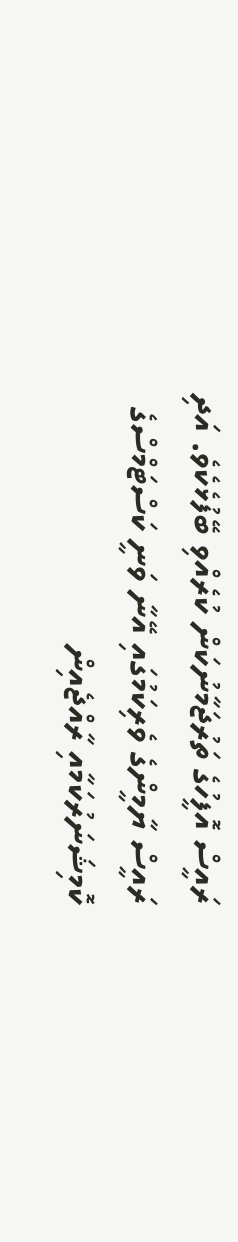ރައީސް އޮފީހުގެ ތަރުޖަމާނުކަން ކުރެއްވި ބޭފުޅެކެވެ. އަދި ރައީސް ޔާމީންގެ ވެރިކަމުގައި އޭނާ ވަނީ ކަސްޓަމްސްގެ ކޮމިޝަނަރުކަމާއި ރާއްޖެއިން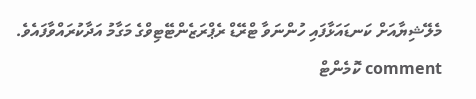މެލޭޝިޔާއަށް ކަނޑައަޅާފައި ހުންނަވާ ޓްރޭޑް ރެޕްރަޒެންޓޭޓިވްގެ މަގާމު އަދާކުރައްވާފައެވެ.
comment ކޮމެންޓް